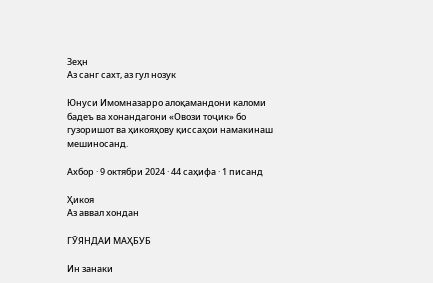Зеҳн
Аз санг сахт, аз гул нозук

Юнуси Имомназарро алоқамандони каломи бадеъ ва хонандагони «Овози тоҷик» бо гузоришот ва ҳикояҳову қиссаҳои намакинаш мешиносанд.

Ахбор · 9 октябри 2024 · 44 саҳифа · 1 писанд

Ҳикоя
Аз аввал хондан

ГӮЯНДАИ МАҲБУБ

Ин занаки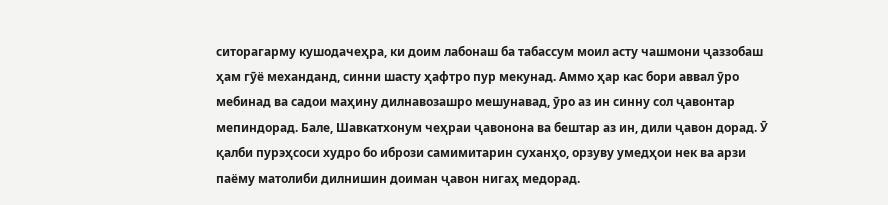ситорагарму кушодачеҳра, ки доим лабонаш ба табассум моил асту чашмони ҷаззобаш ҳам гӯё механданд, синни шасту ҳафтро пур мекунад. Аммо ҳар кас бори аввал ӯро мебинад ва садои маҳину дилнавозашро мешунавад, ӯро аз ин синну сол ҷавонтар мепиндорад. Бале, Шавкатхонум чеҳраи ҷавонона ва бештар аз ин, дили ҷавон дорад. Ӯ қалби пурэҳсоси худро бо ибрози самимитарин суханҳо, орзуву умедҳои нек ва арзи паёму матолиби дилнишин доиман ҷавон нигаҳ медорад.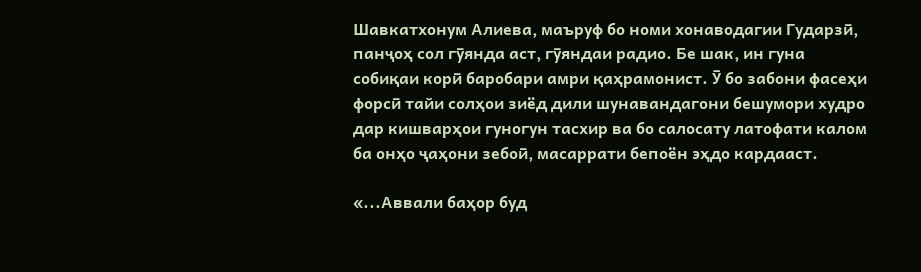Шавкатхонум Алиева, маъруф бо номи хонаводагии Гударзӣ, панҷоҳ сол гӯянда аст, гӯяндаи радио. Бе шак, ин гуна собиқаи корӣ баробари амри қаҳрамонист. Ӯ бо забони фасеҳи форсӣ тайи солҳои зиёд дили шунавандагони бешумори худро дар кишварҳои гуногун тасхир ва бо салосату латофати калом ба онҳо ҷаҳони зебоӣ, масаррати бепоён эҳдо кардааст.

«...Аввали баҳор буд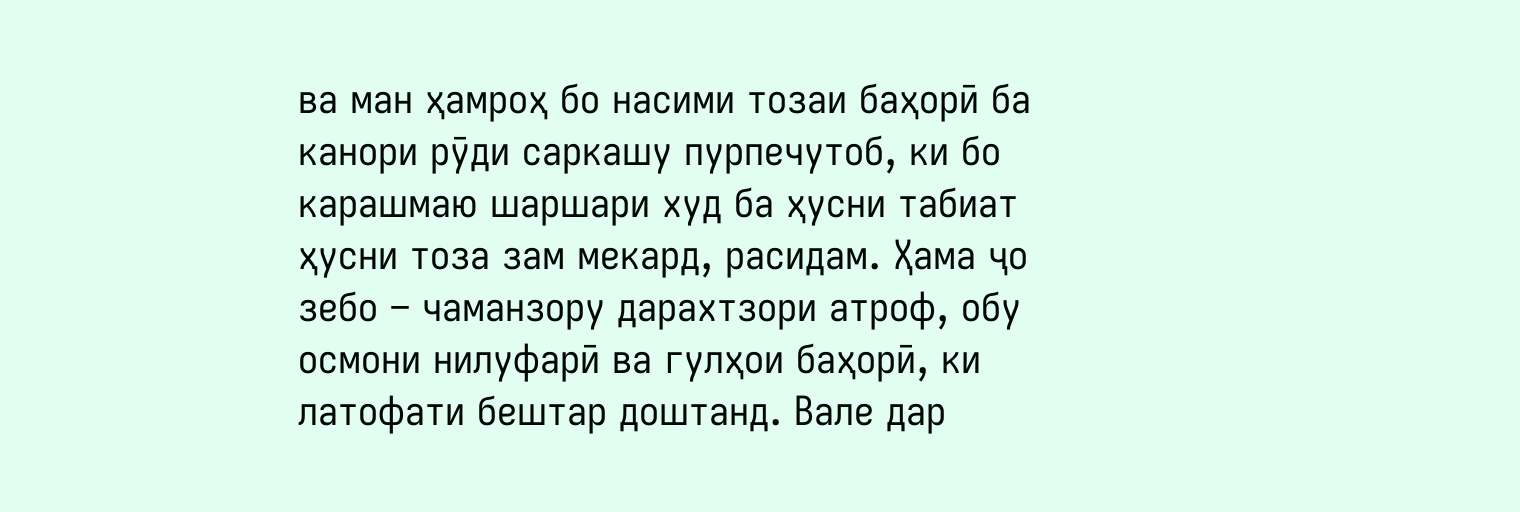ва ман ҳамроҳ бо насими тозаи баҳорӣ ба канори рӯди саркашу пурпечутоб, ки бо карашмаю шаршари худ ба ҳусни табиат ҳусни тоза зам мекард, расидам. Ҳама ҷо зебо – чаманзору дарахтзори атроф, обу осмони нилуфарӣ ва гулҳои баҳорӣ, ки латофати бештар доштанд. Вале дар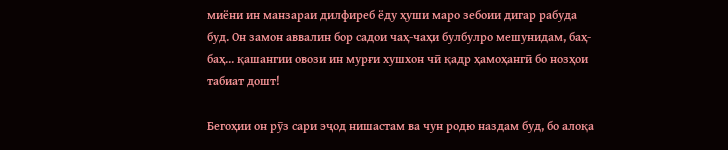миёни ин манзараи дилфиреб ёду ҳуши маро зебоии дигар рабуда буд. Он замон аввалин бор садои чаҳ-чаҳи булбулро мешунидам, баҳ-баҳ... қашангии овози ин мурғи хушхон чӣ қадр ҳамоҳангӣ бо нозҳои табиат дошт!

Бегоҳии он рӯз сари эҷод нишастам ва чун родю наздам буд, бо алоқа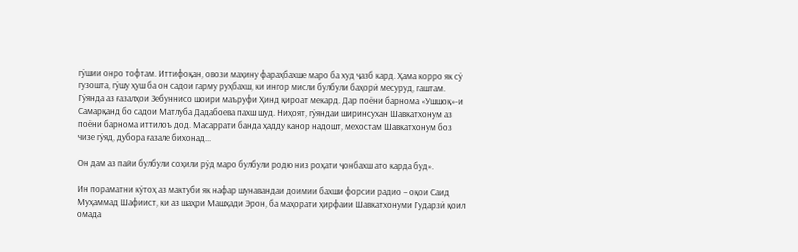гӯшии онро тофтам. Иттифоқан, овози маҳину фараҳбахше маро ба худ ҷазб кард. Ҳама корро як сӯ гузошта, гӯшу ҳуш ба он садои гарму руҳбахш, ки ингор мисли булбули баҳорӣ месуруд, гаштам. Гӯянда аз ғазалҳои Зебуннисо шоири маъруфи Ҳинд қироат мекард. Дар поёни барнома «Ушшоқ»-и Самарқанд бо садои Матлуба Дадабоева пахш шуд. Ниҳоят, гӯяндаи ширинсухан Шавкатхонум аз поёни барнома иттилоъ дод. Масаррати банда ҳадду канор надошт, мехостам Шавкатхонум боз чизе гӯяд, дубора ғазале бихонад...

Он дам аз пайи булбули соҳили рӯд маро булбули родю низ роҳати ҷонбахш ато карда буд».

Ин пораматни кӯтоҳ аз мактуби як нафар шунавандаи доимии бахши форсии радио – оқои Саид Муҳаммад Шафиист, ки аз шаҳри Машҳади Эрон, ба маҳорати ҳирфаии Шавкатхонуми Гударзӣ қоил омада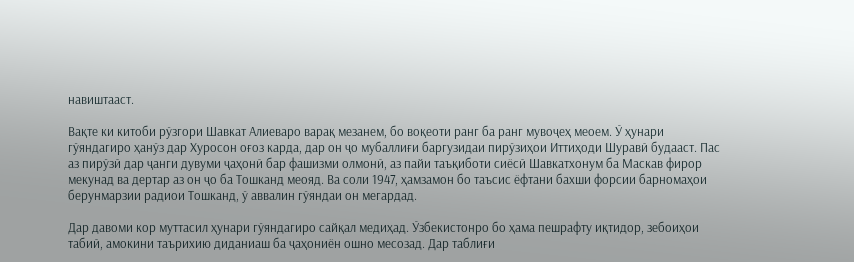навиштааст.

Вақте ки китоби рӯзгори Шавкат Алиеваро варақ мезанем, бо воқеоти ранг ба ранг мувоҷеҳ меоем. Ӯ ҳунари гӯяндагиро ҳанӯз дар Хуросон оғоз карда, дар он ҷо мубаллиғи баргузидаи пирӯзиҳои Иттиҳоди Шуравӣ будааст. Пас аз пирӯзӣ дар ҷанги дувуми ҷаҳонӣ бар фашизми олмонӣ, аз пайи таъқиботи сиёсӣ Шавкатхонум ба Маскав фирор мекунад ва дертар аз он ҷо ба Тошканд меояд. Ва соли 1947, ҳамзамон бо таъсис ёфтани бахши форсии барномаҳои берунмарзии радиои Тошканд, ӯ аввалин гӯяндаи он мегардад.

Дар давоми кор муттасил ҳунари гӯяндагиро сайқал медиҳад. Ӯзбекистонро бо ҳама пешрафту иқтидор, зебоиҳои табиӣ, амокини таърихию диданиаш ба ҷаҳониён ошно месозад. Дар таблиғи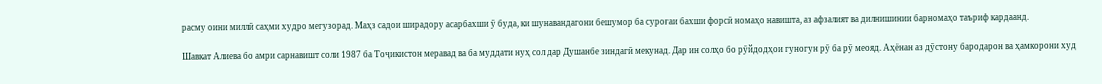расму оини миллӣ саҳми худро мегузорад. Маҳз садои ширадору асарбахши ӯ буда, ки шунавандагони бешумор ба суроғаи бахши форсӣ номаҳо навишта, аз афзалият ва дилнишинии барномаҳо таъриф кардаанд.

Шавкат Алиева бо амри сарнавишт соли 1987 ба Тоҷикистон меравад ва ба муддати нуҳ сол дар Душанбе зиндагӣ мекунад. Дар ин солҳо бо рӯйдодҳои гуногун рӯ ба рӯ меояд. Аҳёнан аз дӯстону бародарон ва ҳамкорони худ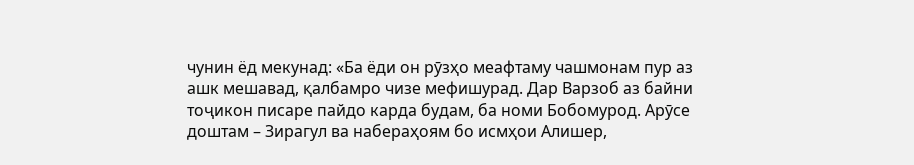чунин ёд мекунад: «Ба ёди он рӯзҳо меафтаму чашмонам пур аз ашк мешавад, қалбамро чизе мефишурад. Дар Варзоб аз байни тоҷикон писаре пайдо карда будам, ба номи Бобомурод. Арӯсе доштам – Зирагул ва набераҳоям бо исмҳои Алишер,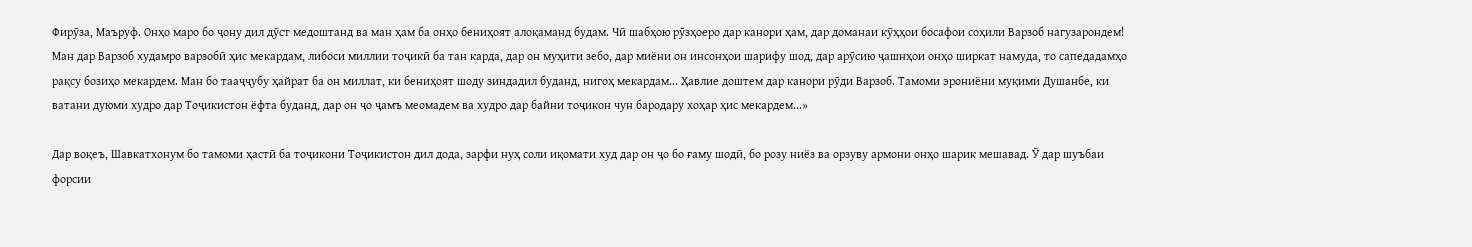Фирӯза, Маъруф. Онҳо маро бо ҷону дил дӯст медоштанд ва ман ҳам ба онҳо бениҳоят алоқаманд будам. Чӣ шабҳою рӯзҳоеро дар канори ҳам, дар доманаи кӯҳҳои босафои соҳили Варзоб нагузарондем! Ман дар Варзоб худамро варзобӣ ҳис мекардам, либоси миллии тоҷикӣ ба тан карда, дар он муҳити зебо, дар миёни он инсонҳои шарифу шод, дар арӯсию ҷашнҳои онҳо ширкат намуда, то сапедадамҳо рақсу бозиҳо мекардем. Ман бо тааҷҷубу ҳайрат ба он миллат, ки бениҳоят шоду зиндадил буданд, нигоҳ мекардам... Ҳавлие доштем дар канори рӯди Варзоб. Тамоми эрониёни муқими Душанбе, ки ватани дуюми худро дар Тоҷикистон ёфта буданд, дар он ҷо ҷамъ меомадем ва худро дар байни тоҷикон чун бародару хоҳар ҳис мекардем...»

Дар воқеъ, Шавкатхонум бо тамоми ҳастӣ ба тоҷикони Тоҷикистон дил дода, зарфи нуҳ соли иқомати худ дар он ҷо бо ғаму шодӣ, бо розу ниёз ва орзуву армони онҳо шарик мешавад. Ӯ дар шуъбаи форсии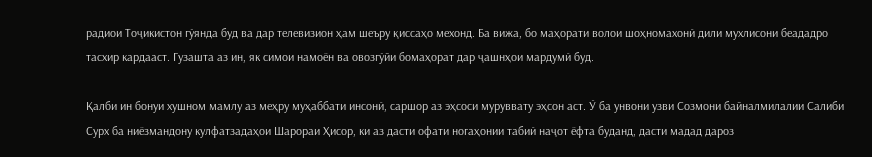радиои Тоҷикистон гӯянда буд ва дар телевизион ҳам шеъру қиссаҳо мехонд. Ба вижа, бо маҳорати волои шоҳномахонӣ дили мухлисони беададро тасхир кардааст. Гузашта аз ин, як симои намоён ва овозгӯйи бомаҳорат дар ҷашнҳои мардумӣ буд.

Қалби ин бонуи хушном мамлу аз меҳру муҳаббати инсонӣ, саршор аз эҳсоси муруввату эҳсон аст. Ӯ ба унвони узви Созмони байналмилалии Салиби Сурх ба ниёзмандону кулфатзадаҳои Шарораи Ҳисор, ки аз дасти офати ногаҳонии табиӣ наҷот ёфта буданд, дасти мадад дароз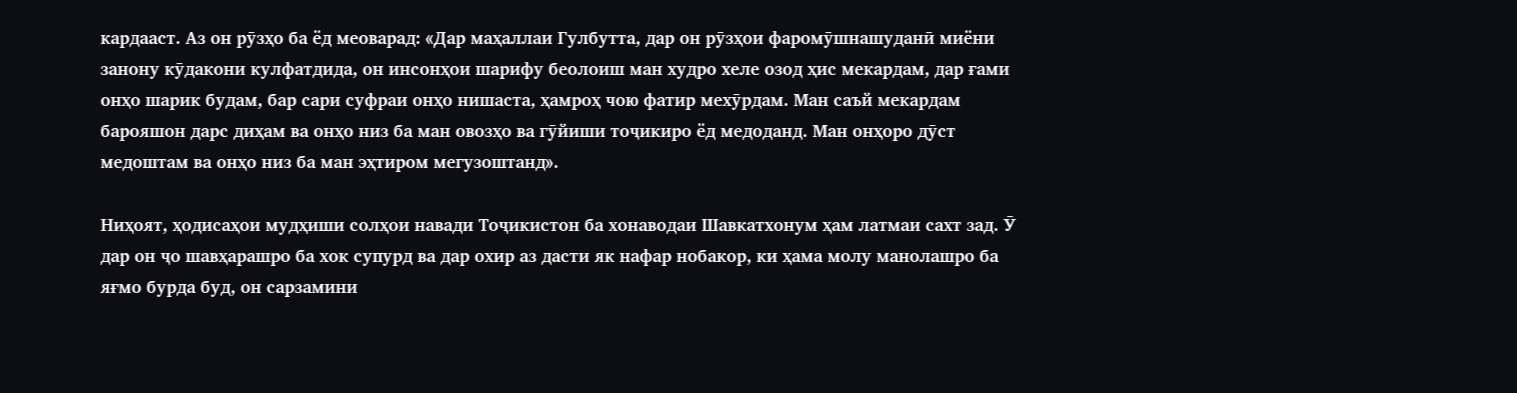кардааст. Аз он рӯзҳо ба ёд меоварад: «Дар маҳаллаи Гулбутта, дар он рӯзҳои фаромӯшнашуданӣ миёни занону кӯдакони кулфатдида, он инсонҳои шарифу беолоиш ман худро хеле озод ҳис мекардам, дар ғами онҳо шарик будам, бар сари суфраи онҳо нишаста, ҳамроҳ чою фатир мехӯрдам. Ман саъй мекардам барояшон дарс диҳам ва онҳо низ ба ман овозҳо ва гӯйиши тоҷикиро ёд медоданд. Ман онҳоро дӯст медоштам ва онҳо низ ба ман эҳтиром мегузоштанд».

Ниҳоят, ҳодисаҳои мудҳиши солҳои навади Тоҷикистон ба хонаводаи Шавкатхонум ҳам латмаи сахт зад. Ӯ дар он ҷо шавҳарашро ба хок супурд ва дар охир аз дасти як нафар нобакор, ки ҳама молу манолашро ба яғмо бурда буд, он сарзамини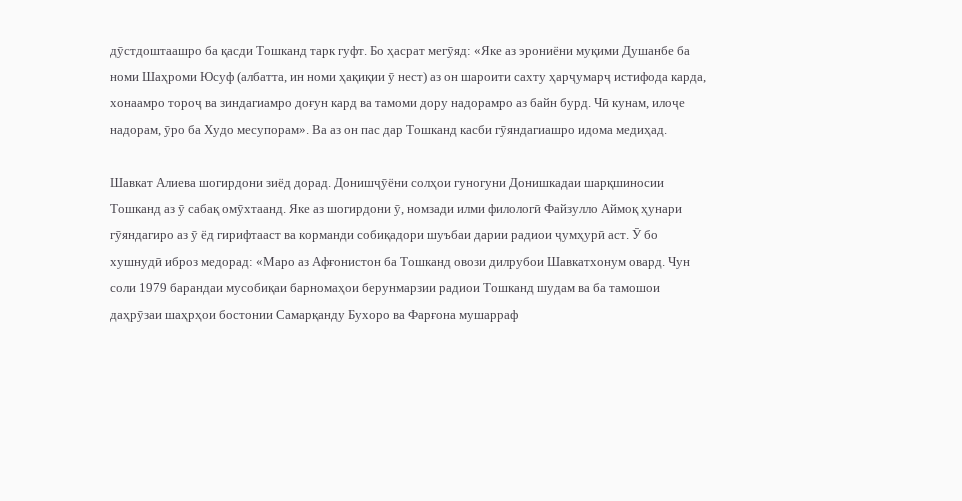дӯстдоштаашро ба қасди Тошканд тарк гуфт. Бо ҳасрат мегӯяд: «Яке аз эрониёни муқими Душанбе ба номи Шаҳроми Юсуф (албатта, ин номи ҳақиқии ӯ нест) аз он шароити сахту ҳарҷумарҷ истифода карда, хонаамро тороҷ ва зиндагиамро доғун кард ва тамоми дору надорамро аз байн бурд. Чӣ кунам, илоҷе надорам, ӯро ба Худо месупорам». Ва аз он пас дар Тошканд касби гӯяндагиашро идома медиҳад.

Шавкат Алиева шогирдони зиёд дорад. Донишҷӯёни солҳои гуногуни Донишкадаи шарқшиносии Тошканд аз ӯ сабақ омӯхтаанд. Яке аз шогирдони ӯ, номзади илми филологӣ Файзулло Аймоқ ҳунари гӯяндагиро аз ӯ ёд гирифтааст ва корманди собиқадори шуъбаи дарии радиои ҷумҳурӣ аст. Ӯ бо хушнудӣ иброз медорад: «Маро аз Афғонистон ба Тошканд овози дилрубои Шавкатхонум овард. Чун соли 1979 барандаи мусобиқаи барномаҳои берунмарзии радиои Тошканд шудам ва ба тамошои даҳрӯзаи шаҳрҳои бостонии Самарқанду Бухоро ва Фарғона мушарраф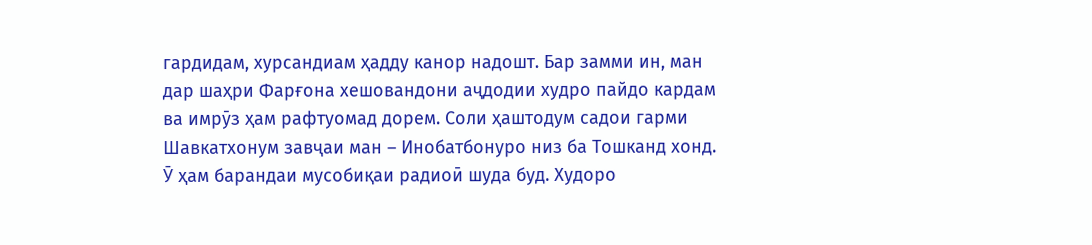гардидам, хурсандиам ҳадду канор надошт. Бар замми ин, ман дар шаҳри Фарғона хешовандони аҷдодии худро пайдо кардам ва имрӯз ҳам рафтуомад дорем. Соли ҳаштодум садои гарми Шавкатхонум завҷаи ман – Инобатбонуро низ ба Тошканд хонд. Ӯ ҳам барандаи мусобиқаи радиоӣ шуда буд. Худоро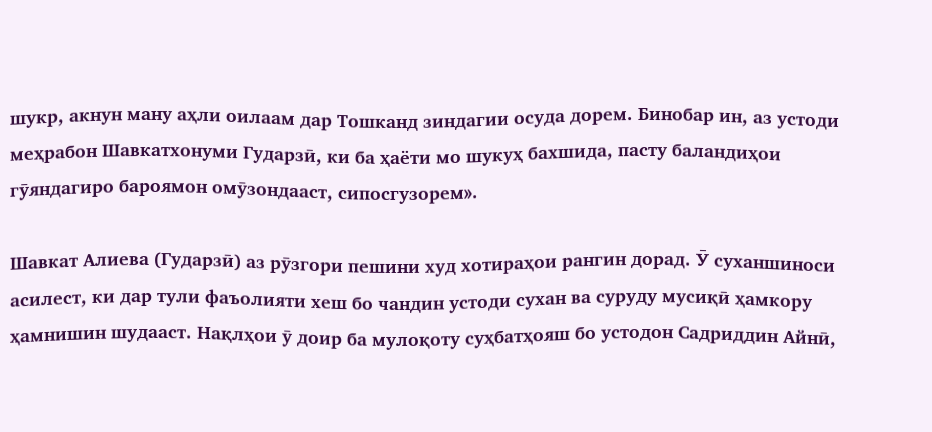шукр, акнун ману аҳли оилаам дар Тошканд зиндагии осуда дорем. Бинобар ин, аз устоди меҳрабон Шавкатхонуми Гударзӣ, ки ба ҳаёти мо шукуҳ бахшида, пасту баландиҳои гӯяндагиро бароямон омӯзондааст, сипосгузорем».

Шавкат Алиева (Гударзӣ) аз рӯзгори пешини худ хотираҳои рангин дорад. Ӯ суханшиноси асилест, ки дар тули фаъолияти хеш бо чандин устоди сухан ва суруду мусиқӣ ҳамкору ҳамнишин шудааст. Нақлҳои ӯ доир ба мулоқоту суҳбатҳояш бо устодон Садриддин Айнӣ,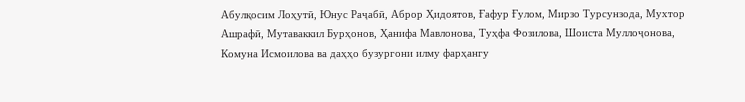Абулқосим Лоҳутӣ, Юнус Раҷабӣ, Аброр Ҳидоятов, Ғафур Ғулом, Мирзо Турсунзода, Мухтор Ашрафӣ, Мутаваккил Бурҳонов, Ҳанифа Мавлонова, Туҳфа Фозилова, Шоиста Муллоҷонова, Комуна Исмоилова ва даҳҳо бузургони илму фарҳангу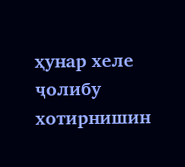ҳунар хеле ҷолибу хотирнишин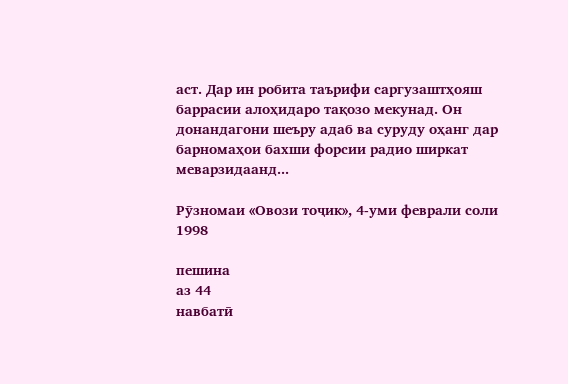аст. Дар ин робита таърифи саргузаштҳояш баррасии алоҳидаро тақозо мекунад. Он донандагони шеъру адаб ва суруду оҳанг дар барномаҳои бахши форсии радио ширкат меварзидаанд...

Рӯзномаи «Овози тоҷик», 4-уми феврали соли 1998

пешина
аз 44
навбатӣ